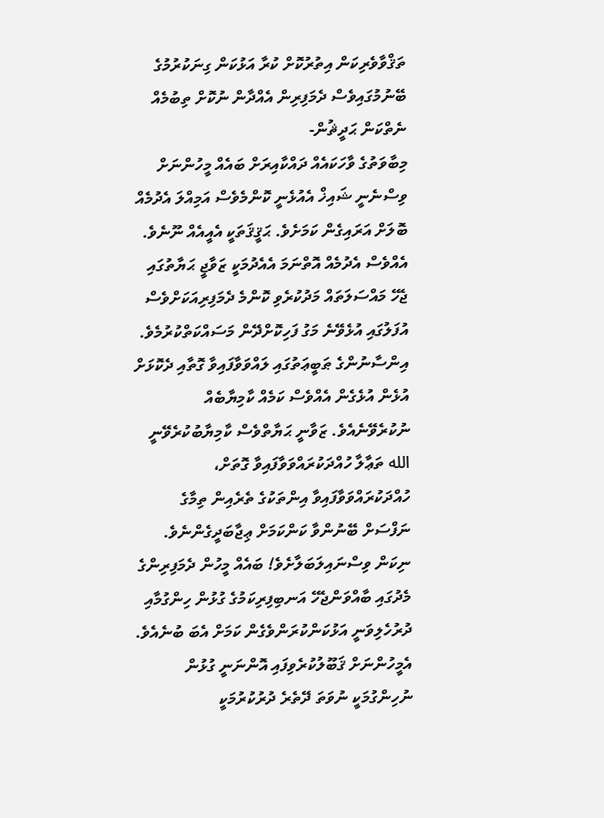ތަޤްވާވެރިކަން އިތުރުކޮށް ކުރާ އަޅުކަން ގިނަކުރުމުގެ ބޭނުމުގައިވެސް ދެމަފިރިން އެއްދާން ނުކޮށް ތިބުމެއް ނެތްކަން ޙަދީޘުން-
މިބާވަތުގެ ވާހަކައެއް ދައްކާއިރަށް ބައެއް މީހުންނަށް ވިސްނެނީ ޝައިޚް އެއުޅެނީ ކޮންމެވެސް އަމިއްލަ އެދުމެއް ބޮލަށް އަރައިގެން ކަމަށެވެ. ޙަޤީޤަތަކީ އެއީއެއް ނޫނެވެ. އެއްވެސް އެދުމެއް އޮތްނަމަ އެއެދުމަކީ ޒަވާޖީ ޙަޔާތުގައި ޖެހޭ މައްސަލަތައް މަދުކުރެވި ކޮންމެ ދެމަފިރިއަކަށްވެސް އުފަލުގައި އުޅެވޭނެ މަގު ފަހިކޮށްދޭން މަސައްކަތްކުރުމެވެ.
އިންސާނުންގެ ޠަބީޢަތުގައި ލައްވަވާފައިވާ ގޮތާއި ދެކޮޅަށް އުޅެން އުޅެގެން އެއްވެސް ކަމެއް ކާމިޔާބެއް ނުކުރެވޭނެއެވެ. ޒަވާނީ ޙަޔާތްވެސް ކާމިޔާބުކުރެވޭނީ الله ތަޢާލާ ހުއްދަކުރައްވަވާފައިވާ ގޮތަށް، ހުއްދަކުރައްވަވާފައިވާ އިންތަކުގެ ތެރެއިން ތިމާގެ ނަފްސަށް ބޭނުންވާ ކަންކަމަށް ޢިޖާބަދީގެންނެވެ.
ނިކަން ވިސްނައިލަބަލާށެވެ! ބައެއް މީހުން ދެމަފިރިންގެ މެދުގައި ބާއްވަންޖެހޭ އަނބިފިރިކަމުގެ ގުޅުން ހިންގުމާއި ދުރުހެލިވަނީ އަޅުކަންކުރަންވެގެން ކަމަށް އެބަ ބުނެއެވެ. އެމީހުންނަށް ޤަބޫލުކުރެވިފައި އޮންނަނީ ގުޅުން ނުހިންގުމަކީ ނުވަތަ ދޭތެރެ ދުރުކުރުމަކީ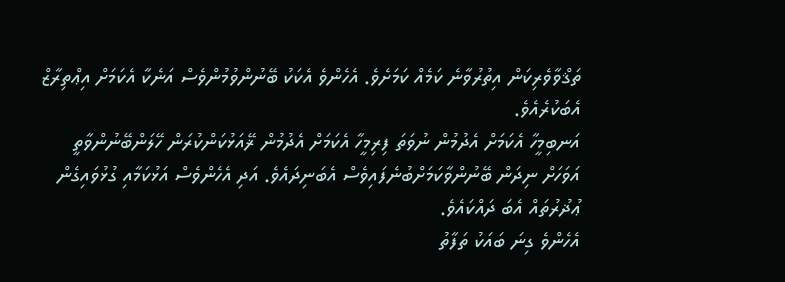ތަޤްވާވެރިކަން އިތުރުވާނެ ކަމެއް ކަމަށެވެ. އެހެންވެ އެކަކު ބޭނުންވުމުންވެސް އަނެކާ އެކަމަށް އިޢްތިރާޒް އެބަކުރެއެވެ.
އަނބިމީހާ އެކަމަށް އެދުމުން ނުވަތަ ފިރިމީހާ އެކަމަށް އެދުމުން ޜޭއަޅުކަންކުރަން ހޭލަންބޭނުންވާތީ އަވަހަށް ނިދަން ބޭނުންވާކަމަށްބުނެފައިވެސް އެބަނިދައެވެ. އަދި އެހެންވެސް އަޅުކަމާއި ގުޅުވައިގެން ޢުޛުރުތައް އެބަ ދައްކައެވެ.
އެހެންވެ ގިނަ ބައަކު ތަފާތު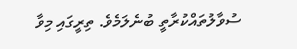ސުވާލުތައްކުރާތީ ބުނެލަމެވެ. ތިރީގައި މިވާ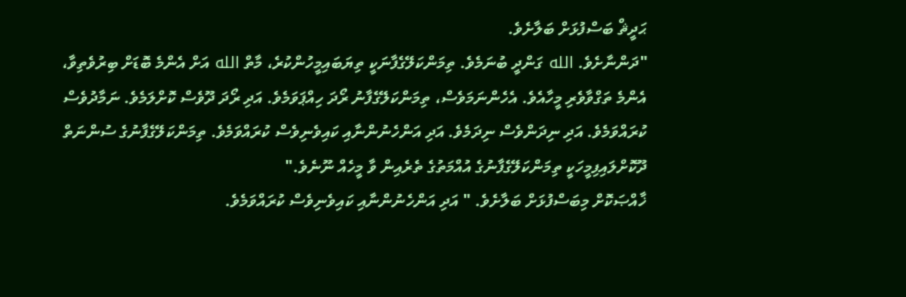ޙަދީޘް ބަސްފުޅަށް ބަލާށެވެ.
"ދަންނާށެވެ. الله ގަންދީ ބުނަމެވެ. ތިމަންކަލޭގެފާނަކީ ތިޔަބައިމީހުންކުރެ، މާތް الله އަށް އެންމެ ބޮޑަށް ބިރުވެތިވާ، އެންމެ ތަގްވާވެރި މީހާއެވެ. އެހެންނަމަވެސް، ތިމަންކަލޭގެފާނު ރޯދަ ހިއްޕަވަމެވެ. އަދި ރޯދަ ދޫވެސް ކޮށްލަމެވެ. ނަމާދުވެސް ކުރައްވަމެވެ. އަދި ނިދަންވެސް ނިދަމެވެ. އަދި އަންހެނުންނާއި ކައިވެނިވެސް ކުރައްވަމެވެ. ތިމަންކަލޭގެފާނުގެ ސުންނަތް ދޫކޮށްލައިފިމީހަކީ ތިމަންކަލޭގެފާނުގެ އުއްމަތުގެ ތެރެއިން ވާ މީހެއް ނޫނެވެ."
ޚާއްޞަކޮށް މިބަސްފުޅަށް ބަލާށެވެ. " އަދި އަންހެނުންނާއި ކައިވެނިވެސް ކުރައްވަމެވެ.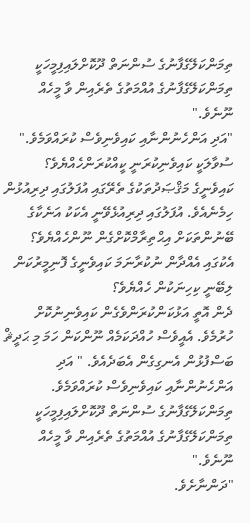ތިމަންކަލޭގެފާނުގެ ސުންނަތް ދޫކޮށްލައިފިމީހަކީ ތިމަންކަލޭގެފާނުގެ އުއްމަތުގެ ތެރެއިން ވާ މީހެއް ނޫނެވެ."
"އަދި އަންހެނުންނާއި ކައިވެނިވެސް ކުރައްވަމެވެ." ސުވާލަކީ ކައިވެނިކުރަނީ ކީއްކުރަންހެއްޔެވެ؟ ކައިވެނީގެ މަޤްޞަދުތަކުގެ ތެރޭގައި އުފަލުގައި ދިރިއުޅުން ހިމެނެއެވެ. އުފަލުގައި ދިރިއުޅެވޭނީ އެކަކު އަނެކާގެ ބޭނުންތަކަށް އިޙްތިރާމްކޮށްގެން ނޫންހެއްޔެވެ؟ އެކުގައި އެއްދާން ނުކުރާނަމަ ކައިވެނީގެ ފޮނިމީރުކަން ލިބޭނީ ކިހިނަކުން ހެއްޔެވެ؟
ދެން އޮތީ އަޅުކަންކުރަންވެގެން ކައިވެނިނުކޮށް ހުރުމެވެ. އެއީވެސް ހުއްދަކަމެއް ނޫންކަން ހަމަ މި ޙަދީޘް ބަސްފުޅުން އެނގިގެން އެބަދެއެވެ. " އަދި އަންހެނުންނާއި ކައިވެނިވެސް ކުރައްވަމެވެ. ތިމަންކަލޭގެފާނުގެ ސުންނަތް ދޫކޮށްލައިފިމީހަކީ ތިމަންކަލޭގެފާނުގެ އުއްމަތުގެ ތެރެއިން ވާ މީހެއް ނޫނެވެ."
"ދަންނާށެވެ.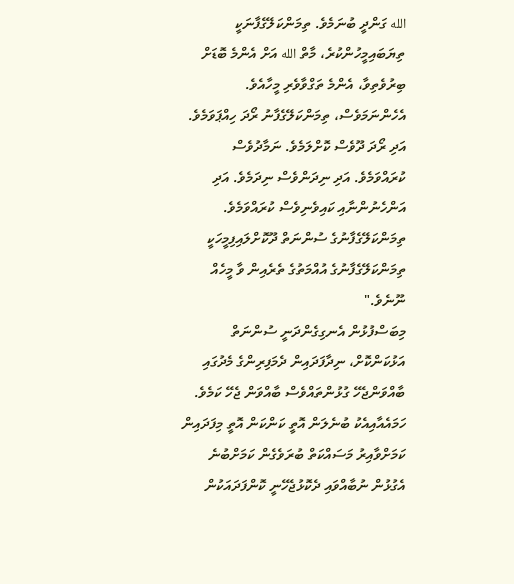الله ގަންދީ ބުނަމެވެ. ތިމަންކަލޭގެފާނަކީ ތިޔަބައިމީހުންކުރެ، މާތް الله އަށް އެންމެ ބޮޑަށް ބިރުވެތިވާ، އެންމެ ތަގްވާވެރި މީހާއެވެ. އެހެންނަމަވެސް، ތިމަންކަލޭގެފާނު ރޯދަ ހިއްޕަވަމެވެ. އަދި ރޯދަ ދޫވެސް ކޮށްލަމެވެ. ނަމާދުވެސް ކުރައްވަމެވެ. އަދި ނިދަންވެސް ނިދަމެވެ. އަދި އަންހެނުންނާއި ކައިވެނިވެސް ކުރައްވަމެވެ. ތިމަންކަލޭގެފާނުގެ ސުންނަތް ދޫކޮށްލައިފިމީހަކީ ތިމަންކަލޭގެފާނުގެ އުއްމަތުގެ ތެރެއިން ވާ މީހެއް ނޫނެވެ."
މިބަސްފުޅުން އެނގިގެންދަނީ ސުންނަތް އަޅުކަންކޮށް، ނިދާފަދައިން ދެމަފިރިންގެ މެދުގައި ބާއްވަންޖެހޭ ގުޅުންތައްވެސް ބާއްވަން ޖެހޭ ކަމެވެ. ހަމައެއާއިއެކު ބުނެލަން އޮތީ ކަންކަން އޮތީ މިފަދައިން ކަމަށްވާއިރު މަސައްކަތް ބުރަވެގެން ކަމަށްބުނެ އެގުޅުން ނުބާއްވައި ދެކޮޅުޖެހޭނީ ކޮންފަދައަކުން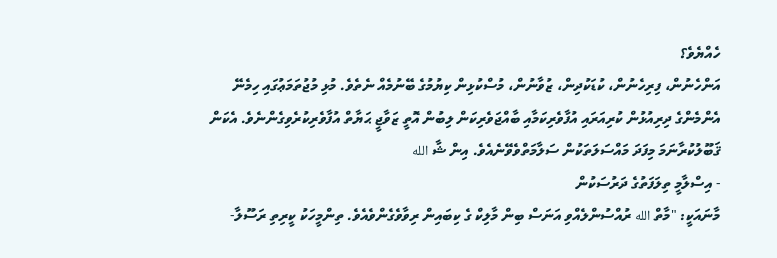ހެއްޔެވެ؟
އަންހެނުން، ފިރިހެނުން، ކުޑަކުދިން، ޒުވާނުން، މުސްކުޅިން ކިޔުމުގެ ބޭނުމެއް ނެތެވެ. މުޅި މުޖުތަމަޢުގައި ހިމެނޭ އެންމެންގެ ދިރިއުޅުން ކުރިއަރައި އުފާވެރިކަމާއި ބާއްޖަވެރިކަން ލިބުން އޮތީ ޒަވާޖީ ޙަޔާތް އުފާވެރިކުރެވިގެންނެވެ. އެކަން ޤަބޫލުކުރާނަމަ މިފަދަ މައްސަލަތަކުން ސަލާމަތްވެވޭނެއެވެ. އިން ޝާ الله
- އިސްލާމީ ތިލަފަތުގެ ދަރުސަކުން
މާނައަކީ: "މާތް الله ރުއްސުންލެއްވި އަނަސް ބިން މާލިކް ގެ ކިބައިން ރިވާވެގެންވެއެވެ. ތިންމީހަކު ކީރިތި ރަސޫލާ-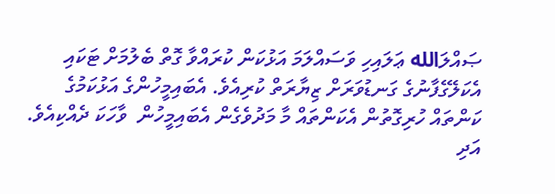ޞައްލަالله ޢަލައިހި ވަސައްލަމަ އަޅުކަން ކުރައްވާ ގޮތް ބެލުމަށް ޓަކައި އެކަލޭގެފާނުގެ ގަނޑުވަރަށް ޒިޔާރަތް ކުރިއެވެ. އެބައިމީހުންގެ އަޅުކަމުގެ ކަންތައް ހުރިގޮތުން އެކަންތައް މާ މަދުވެގެން އެބައިމީހުން  ވާހަކަ ދެއްކިއެވެ. އަދި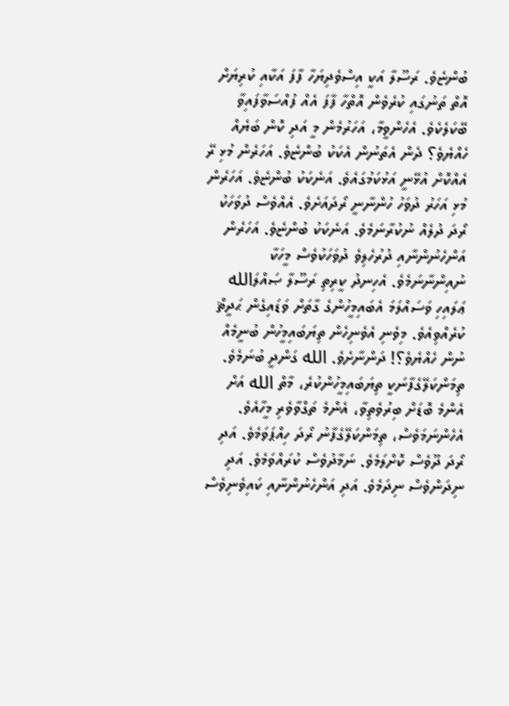ބުންޏެވެ. ރަސޫލާ އަކީ އިސްވެދިޔަހާ ފާފަ އަކާއި ކުރިޔަށް އޮތް ތަނުގައި ކުރެވެން އޮތްހާ ފާފަ އެއް ފުއްސަވާފައިވާ ބޭކަލެކެވެ. އެހެންވީމާ، އަހަރުމެން މީ އަދި ކޮން ބަޔެއް ހެއްޔެވެ؟ ދެން އެތަނުން އެކަކު ބުންޏެވެ. އަހަރެން މުޅި ރޭ އެއްކޮށް އުޅޭނީ އަޅުކަމުގައެވެ. އަނެކަކު ބުންޏެވެ. އަހަރެން މުޅި އަހަރު ދުވަހު ހުންނާނީ ރޯދައަށެވެ. އެއްވެސް ދުވަހަކު ރޯދަ ދުލެއް ނުކުރާނަމެވެ. އަނެކަކު ބުންޏެވެ. އަހަރެން އަންހެނުންނާއި ދުރުހެލިވެ ދުވަހަކުވެސް މީހަކާ ނުއިންނާނަމެވެ. އެހިނދު ކީރިތި ރަސޫލާ ޞައްލަالله ޢަލައިހި ވަސައްލަމަ އެބައިމީހުންގެ ގާތަށް ވަޑައިގެން ޙަދީޘް ކުރެއްވިއެވެ. މިވެނި އެވެނިހެން ތިޔަބައިމީހުން ބުނީމެއް ނުން ހެއްޔެވެ؟! ދަންނާށެވެ. الله ގަންދީ ބުނަމެވެ. ތިމަންކަލޭގެފާނަކީ ތިޔަބައިމީހުންކުރެ، މާތް الله އަށް އެންމެ ބޮޑަށް ބިރުވެތިވާ، އެންމެ ތަގްވާވެރި މީހާއެވެ. އެހެންނަމަވެސް، ތިމަންކަލޭގެފާނު ރޯދަ ހިއްޕަވަމެވެ. އަދި ރޯދަ ދޫވެސް ކޮށްލަމެވެ. ނަމާދުވެސް ކުރައްވަމެވެ. އަދި ނިދަންވެސް ނިދަމެވެ. އަދި އަންހެނުންނާއި ކައިވެނިވެސް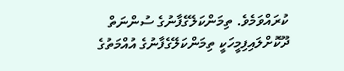ކުރައްވަމެވެ. ތިމަންކަލޭގެފާނުގެ ސުންނަތް ދޫކޮށްލައިފިމީހަކީ ތިމަންކަލޭގެފާނުގެ އުއްމަތުގެ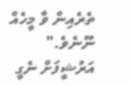ތެރެއިން ވާ މީހެއް ނޫނެވެ."
އަރުޝީފަށް ނެގީ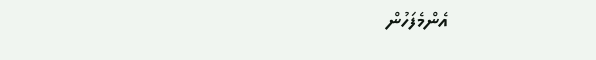އެންމެފަހުން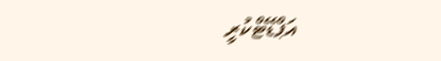އަޕްޑޭޓްކުރީ